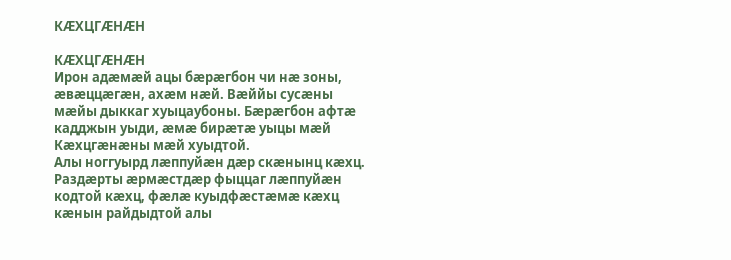КÆХЦГÆНÆН

КÆХЦГÆНÆН
Ирон адæмæй ацы бæрæгбон чи нæ зоны, æвæццæгæн, ахæм нæй. Вæййы сусæны мæйы дыккаг хуыцаубоны. Бæрæгбон афтæ кадджын уыди, æмæ бирæтæ уыцы мæй Кæхцгæнæны мæй хуыдтой.
Алы ноггуырд лæппуйæн дæр скæнынц кæхц. Раздæрты æрмæстдæр фыццаг лæппуйæн кодтой кæхц, фæлæ куыдфæстæмæ кæхц кæнын райдыдтой алы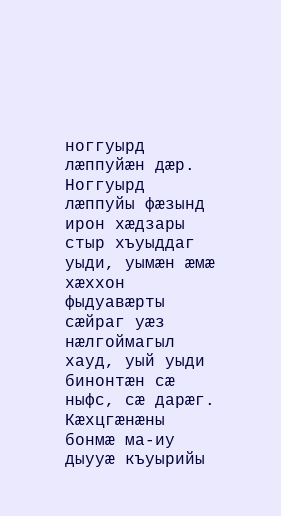ноггуырд лæппуйæн дæр. Ноггуырд лæппуйы фæзынд ирон хæдзары стыр хъуыддаг уыди, уымæн æмæ хæххон фыдуавæрты сæйраг уæз нæлгоймагыл хауд, уый уыди бинонтæн сæ ныфс, сæ дарæг.
Кæхцгæнæны бонмæ ма-иу дыууæ къуырийы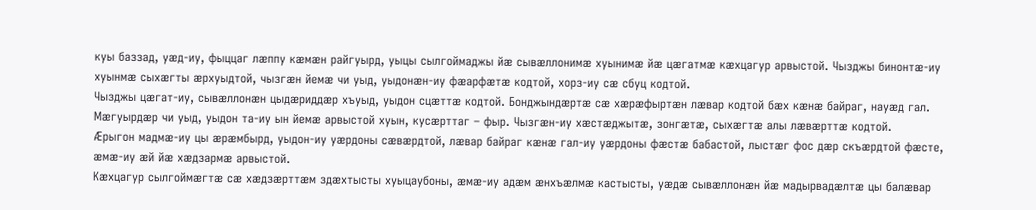куы баззад, уæд-иу, фыццаг лæппу кæмæн райгуырд, уыцы сылгоймаджы йæ сывæллонимæ хуынимæ йæ цæгатмæ кæхцагур арвыстой. Чызджы бинонтæ-иу хуынмæ сыхæгты æрхуыдтой, чызгæн йемæ чи уыд, уыдонæн-иу фæарфæтæ кодтой, хорз-иу сæ сбуц кодтой.
Чызджы цæгат-иу, сывæллонæн цыдæриддæр хъуыд, уыдон сцæттæ кодтой. Бонджындæртæ сæ хæрæфыртæн лæвар кодтой бæх кæнæ байраг, науæд гал. Mæгуырдæр чи уыд, уыдон та-иу ын йемæ арвыстой хуын, кусæрттаг – фыр. Чызгæн-иу хæстæджытæ, зонгæтæ, сыхæгтæ алы лæвæрттæ кодтой.
Æрыгон мадмæ-иу цы æрæмбырд, уыдон-иу уæрдоны сæвæрдтой, лæвар байраг кæнæ гал-иу уæрдоны фæстæ бабастой, лыстæг фос дæр скъæрдтой фæсте, æмæ-иу æй йæ хæдзармæ арвыстой.
Кæхцагур сылгоймæгтæ сæ хæдзæрттæм здæхтысты хуыцаубоны, æмæ-иу адæм æнхъæлмæ кастысты, уæдæ сывæллонæн йæ мадырвадæлтæ цы балæвар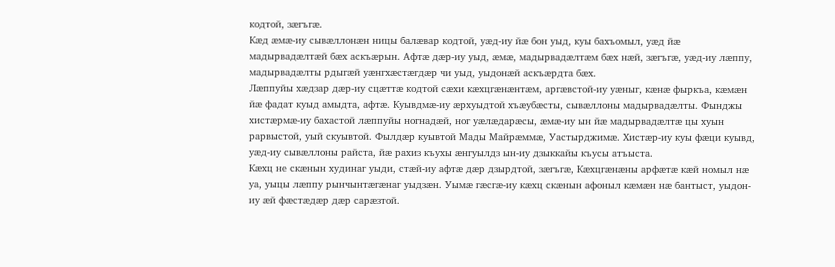кодтой, зæгъгæ.
Кæд æмæ-иу сывæллонæн ницы балæвар кодтой, уæд-иу йæ бон уыд, куы бахъомыл, уæд йæ мадырвадæлтæй бæх аскъæрын. Афтæ дæр-иу уыд, æмæ, мадырвадæлтæм бæх нæй, зæгъгæ, уæд-иу лæппу, мадырвадæлты рдыгæй уæнгхæстæгдæр чи уыд, уыдонæй аскъæрдта бæх.
Лæппуйы хæдзар дæр-иу сцæттæ кодтой сæхи кæхцгæнæнтæм, аргæвстой-иу уæныг, кæнæ фыркъа, кæмæн йæ фадат куыд амыдта, афтæ. Куывдмæ-иу æрхуыдтой хъæубæсты, сывæллоны мадырвадæлты. Фынджы хистæрмæ-иу бахастой лæппуйы ногнадæй, ног уæлæдарæсы, æмæ-иу ын йæ мадырвадæлтæ цы хуын рарвыстой, уый скуывтой. Фылдæр куывтой Мады Майрæммæ, Уастырджимæ. Хистæр-иу куы фæци куывд, уæд-иу сывæллоны райста, йæ рахиз къухы æнгуылдз ын-иу дзыккайы къусы атъыста.
Кæхц не скæнын худинаг уыди, стæй-иу афтæ дæр дзырдтой, зæгъгæ, Кæхцгæнæны арфæтæ кæй номыл нæ уа, уыцы лæппу рынчынтæгæнаг уыдзæн. Уымæ гæсгæ-иу кæхц скæнын афоныл кæмæн нæ бантыст, уыдон-иу æй фæстæдæр дæр сарæзтой.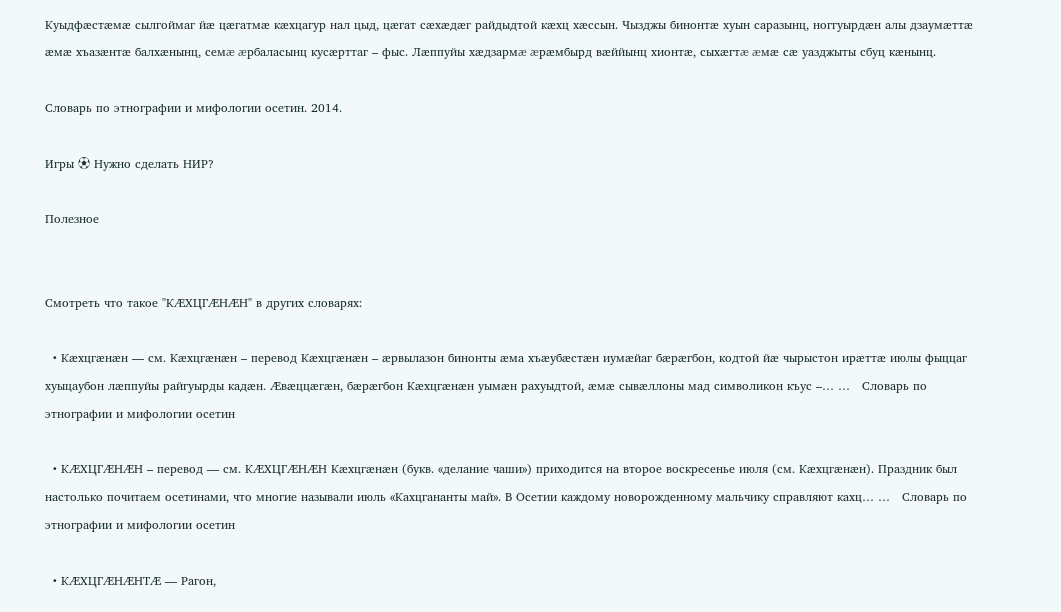Куыдфæстæмæ сылгоймаг йæ цæгатмæ кæхцагур нал цыд, цæгат сæхæдæг райдыдтой кæхц хæссын. Чызджы бинонтæ хуын саразынц, ноггуырдæн алы дзаумæттæ æмæ хъазæнтæ балхæнынц, семæ æрбаласынц кусæрттаг – фыс. Лæппуйы хæдзармæ æрæмбырд вæййынц хионтæ, сыхæгтæ æмæ сæ уазджыты сбуц кæнынц.

Словарь по этнографии и мифологии осетин. 2014.

Игры ⚽ Нужно сделать НИР?

Полезное


Смотреть что такое "КÆХЦГÆНÆН" в других словарях:

  • Кæхцгæнæн — см. Кæхцгæнæн – перевод Кæхцгæнæн – æрвылазон бинонты æма хъæубæстæн иумæйаг бæрæгбон, кодтой йæ чырыстон ирæттæ июлы фыццаг хуыцаубон лæппуйы райгуырды кадæн. Æвæццæгæн, бæрæгбон Кæхцгæнæн уымæн рахуыдтой, æмæ сывæллоны мад символикон къус –… …   Словарь по этнографии и мифологии осетин

  • КÆХЦГÆНÆН – перевод — см. КÆХЦГÆНÆН Кæхцгæнæн (букв. «делание чаши») приходится на второе воскресенье июля (см. Кæхцгæнæн). Праздник был настолько почитаем осетинами, что многие называли июль «Кахцгананты май». В Осетии каждому новорожденному мальчику справляют кахц… …   Словарь по этнографии и мифологии осетин

  • КÆХЦГÆНÆНТÆ — Рагон,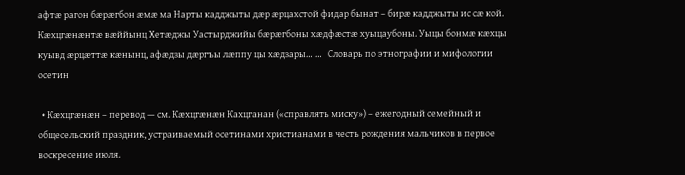афтæ рагон бæрæгбон æмæ ма Нарты кадджыты дæр æрцахстой фидар бынат – бирæ кадджыты ис сæ кой. Кæхцгæнæнтæ вæййынц Хетæджы Уастырджийы бæрæгбоны хæдфæстæ хуыцаубоны. Уыцы бонмæ кæхцы куывд æрцæттæ кæнынц, афæдзы дæргъы лæппу цы хæдзары… …   Словарь по этнографии и мифологии осетин

  • Кæхцгæнæн – перевод — см. Кæхцгæнæн Кахцганан («справлять миску») – ежегодный семейный и общесельский праздник, устраиваемый осетинами христианами в честь рождения мальчиков в первое воскресение июля.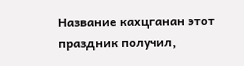Название кахцганан этот праздник получил,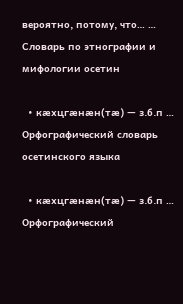вероятно, потому, что… …   Словарь по этнографии и мифологии осетин

  • кæхцгæнæн(тæ) — з.б.п …   Орфографический словарь осетинского языка

  • кæхцгæнæн(тæ) — з.б.п …   Орфографический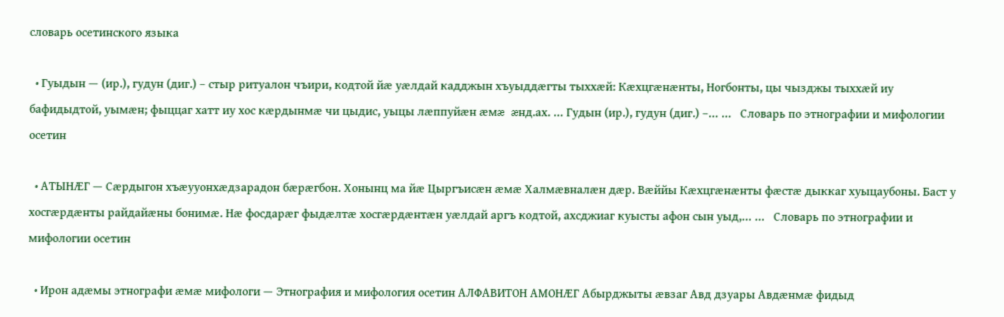словарь осетинского языка

  • Гуыдын — (ир.), гудун (диг.) – стыр ритуалон чъири, кодтой йæ уæлдай кадджын хъуыддæгты тыххæй: Кæхцгæнæнты, Ногбонты, цы чызджы тыххæй иу бафидыдтой, уымæн; фыццаг хатт иу хос кæрдынмæ чи цыдис, уыцы лæппуйæн æмæ æнд.ах. … Гудын (ир.), гудун (диг.) –… …   Словарь по этнографии и мифологии осетин

  • АТЫНÆГ — Сæрдыгон хъæууонхæдзарадон бæрæгбон. Хонынц ма йæ Цыргъисæн æмæ Халмæвналæн дæр. Вæййы Кæхцгæнæнты фæстæ дыккаг хуыцаубоны. Баст у хосгæрдæнты райдайæны бонимæ. Нæ фосдарæг фыдæлтæ хосгæрдæнтæн уæлдай аргъ кодтой, ахсджиаг куысты афон сын уыд,… …   Словарь по этнографии и мифологии осетин

  • Ирон адæмы этнографи æмæ мифологи — Этнография и мифология осетин АЛФАВИТОН АМОНÆГ Абырджыты æвзаг Авд дзуары Авдæнмæ фидыд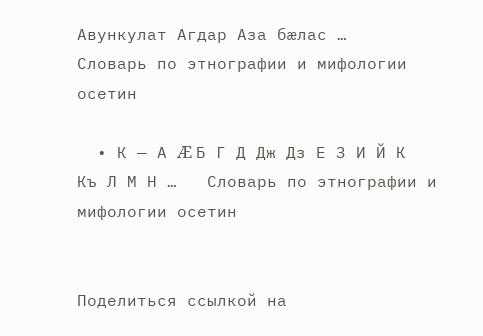Авункулат Агдар Аза бæлас …   Словарь по этнографии и мифологии осетин

  • К — А Æ Б Г Д Дж Дз Е З И Й К Къ Л М Н …   Словарь по этнографии и мифологии осетин


Поделиться ссылкой на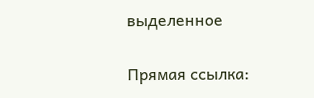выделенное

Прямая ссылка: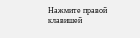Нажмите правой клавишей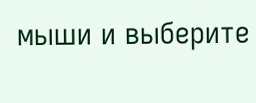мыши и выберите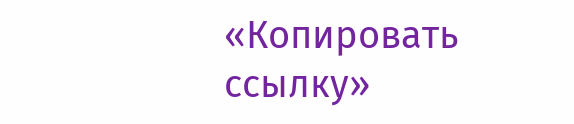«Копировать ссылку»